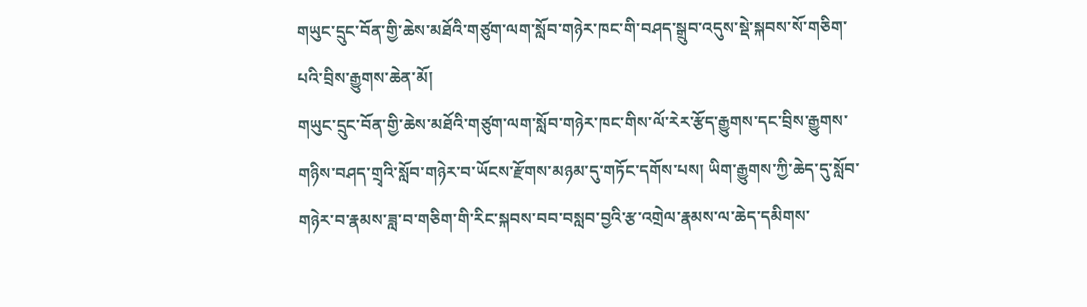གཡུང་དྲུང་བོན་གྱི་ཆེས་མཐོའི་གཙུག་ལག་སློབ་གཉེར་ཁང་གི་བཤད་སྒྲུབ་འདུས་སྡེ་སྐབས་སོ་གཅིག་པའི་བྲིས་རྒྱུགས་ཆེན་མོ།
གཡུང་དྲུང་བོན་གྱི་ཆེས་མཐོའི་གཙུག་ལག་སློབ་གཉེར་ཁང་གིས་ལོ་རེར་རྩོད་རྒྱུགས་དང་བྲིས་རྒྱུགས་གཉིས་བཤད་གྲྭའི་སློབ་གཉེར་བ་ཡོངས་རྫོགས་མཉམ་དུ་གཏོང་དགོས་པས། ཡིག་རྒྱུགས་ཀྱི་ཆེད་དུ་སློབ་གཉེར་བ་རྣམས་ཟླ་བ་གཅིག་གི་རིང་སྐབས་བབ་བསླབ་བྱའི་རྩ་འགྲེལ་རྣམས་ལ་ཆེད་དམིགས་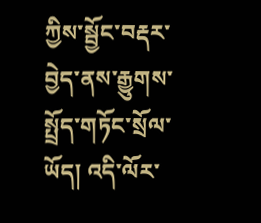ཀྱིས་སྦྱོང་བརྡར་བྱེད་ནས་རྒྱུགས་སྤྲོད་གཏོང་སྲོལ་ཡོད། འདི་ལོར་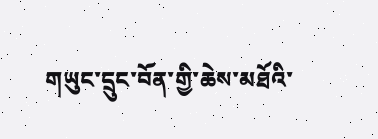གཡུང་དྲུང་བོན་གྱི་ཆེས་མཐོའི་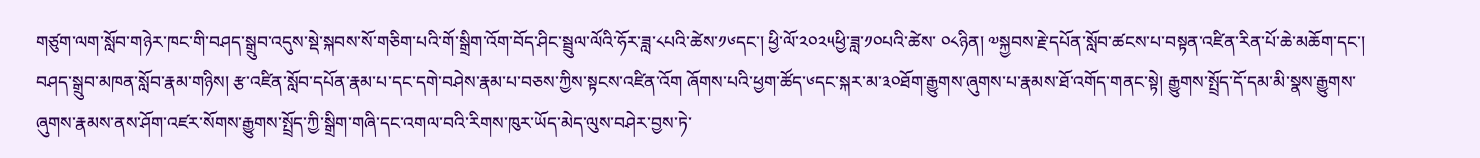གཙུག་ལག་སློབ་གཉེར་ཁང་གི་བཤད་སྒྲུབ་འདུས་སྡེ་སྐབས་སོ་གཅིག་པའི་གོ་སྒྲིག་འོག་བོད་ཤིང་སྦྲུལ་ལོའི་ཧོར་ཟླ་༨པའི་ཚེས་༡༦དང་། ཕྱི་ལོ་༢༠༢༥ཕྱི་ཟླ་༡༠པའི་ཚེས་ ༠༨ཉིན། ༧སྐྱབས་རྗེ་དཔོན་སློབ་ཚངས་པ་བསྟན་འཛིན་རིན་པོ་ཆེ་མཆོག་དང་། བཤད་སྒྲུབ་མཁན་སློབ་རྣམ་གཉིས། རྩ་འཛིན་སློབ་དཔོན་རྣམ་པ་དང་དགེ་བཤེས་རྣམ་པ་བཅས་ཀྱིས་སྟངས་འཛིན་འོག ཞོགས་པའི་ཕྱག་ཚོད་༦དང་སྐར་མ་༣༠ཐོག་རྒྱུགས་ཞུགས་པ་རྣམས་ཐོ་འགོད་གནང་སྟེ། རྒྱུགས་སྤྲོད་དོ་དམ་མི་སྣས་རྒྱུགས་ཞུགས་རྣམས་ནས་ཤོག་འཛར་སོགས་རྒྱུགས་སྤྲོད་ཀྱི་སྒྲིག་གཞི་དང་འགལ་བའི་རིགས་ཁུར་ཡོད་མེད་ལུས་བཤེར་བྱས་ཏེ་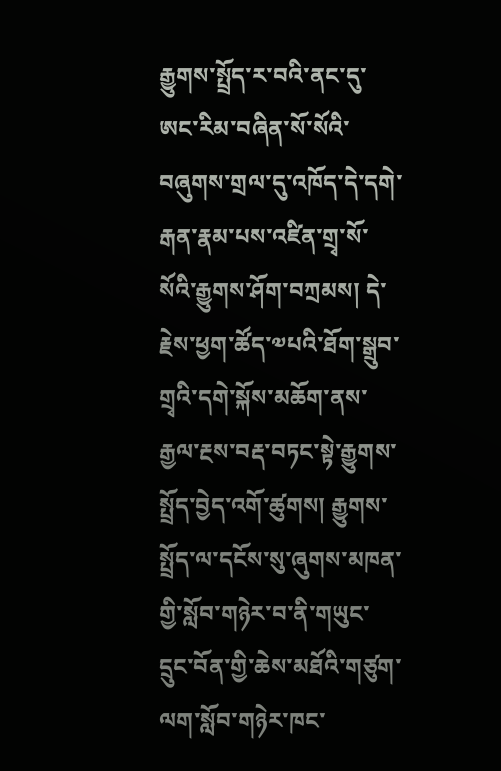རྒྱུགས་སྤྲོད་ར་བའི་ནང་དུ་ཨང་རིམ་བཞིན་སོ་སོའི་བཞུགས་གྲལ་དུ་འཁོད་དེ་དགེ་རྒན་རྣམ་པས་འཛིན་གྲྭ་སོ་སོའི་རྒྱུགས་ཤོག་བཀྲམས། དེ་རྗེས་ཕྱག་ཚོད་༧པའི་ཐོག་སྒྲུབ་གྲྭའི་དགེ་སྐོས་མཆོག་ནས་རྒྱལ་རྔས་བརྡ་བཏང་སྟེ་རྒྱུགས་སྤྲོད་བྱེད་འགོ་ཚུགས། རྒྱུགས་སྤྲོད་ལ་དངོས་སུ་ཞུགས་མཁན་གྱི་སློབ་གཉེར་བ་ནི་གཡུང་དྲུང་བོན་གྱི་ཆེས་མཐོའི་གཙུག་ལག་སློབ་གཉེར་ཁང་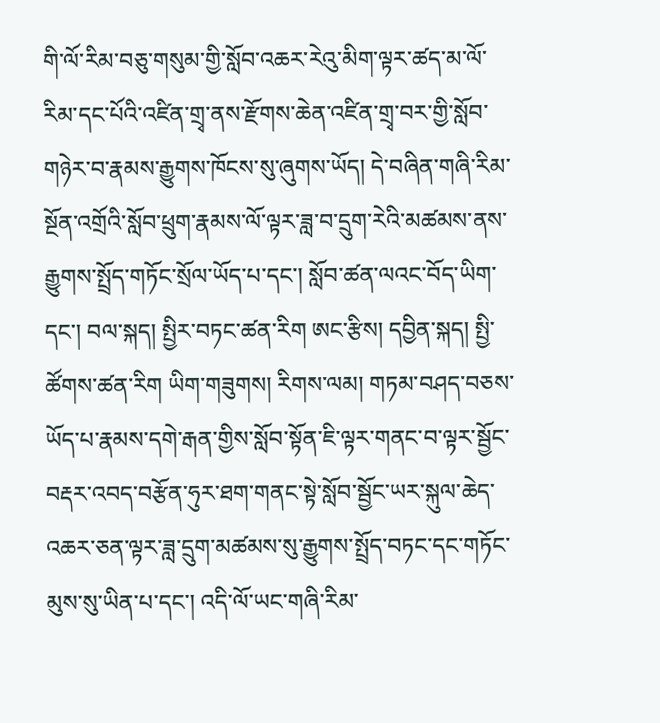གི་ལོ་རིམ་བཅུ་གསུམ་གྱི་སློབ་འཆར་རེའུ་མིག་ལྟར་ཚད་མ་ལོ་རིམ་དང་པོའི་འཛིན་གྲྭ་ནས་རྫོགས་ཆེན་འཛིན་གྲྭ་བར་གྱི་སློབ་གཉེར་བ་རྣམས་རྒྱུགས་ཁོངས་སུ་ཞུགས་ཡོད། དེ་བཞིན་གཞི་རིམ་སྔོན་འགྲོའི་སློབ་ཕྲུག་རྣམས་ལོ་ལྟར་ཟླ་བ་དྲུག་རེའི་མཚམས་ནས་རྒྱུགས་སྤྲོད་གཏོང་སྲོལ་ཡོད་པ་དང་། སློབ་ཚན་ལའང་བོད་ཡིག་དང་། བལ་སྐད། སྤྱིར་བཏང་ཚན་རིག ཨང་རྩིས། དབྱིན་སྐད། སྤྱི་ཚོགས་ཚན་རིག ཡིག་གཟུགས། རིགས་ལམ། གཏམ་བཤད་བཅས་ཡོད་པ་རྣམས་དགེ་རྒན་གྱིས་སློབ་སྟོན་ཇི་ལྟར་གནང་བ་ལྟར་སྦྱོང་བརྡར་འབད་བརྩོན་ཧུར་ཐག་གནང་སྟེ་སློབ་སྦྱོང་ཡར་སྐུལ་ཆེད་འཆར་ཅན་ལྟར་ཟླ་དྲུག་མཚམས་སུ་རྒྱུགས་སྤྲོད་བཏང་དང་གཏོང་མུས་སུ་ཡིན་པ་དང་། འདི་ལོ་ཡང་གཞི་རིམ་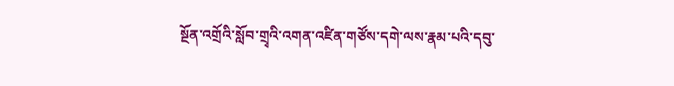སྔོན་འགྲོའི་སློབ་གྲྭའི་འགན་འཛིན་གཙོས་དགེ་ལས་རྣམ་པའི་དབུ་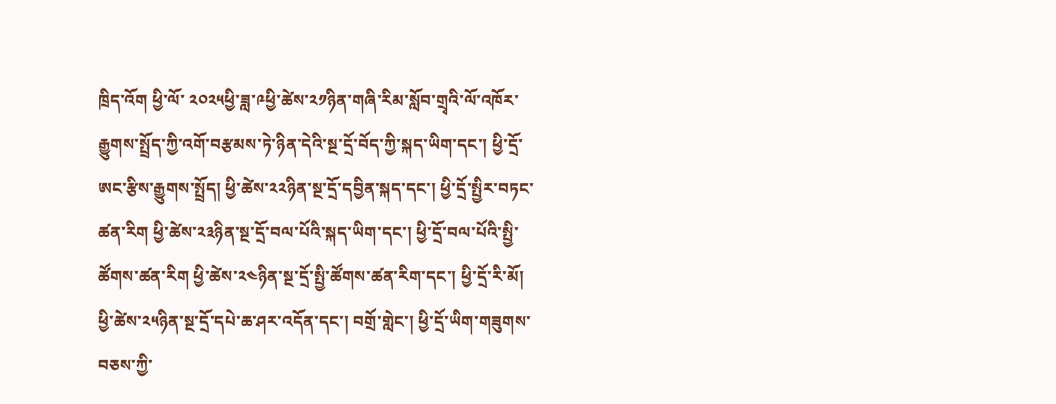ཁྲིད་འོག ཕྱི་ལོ་ ༢༠༢༥ཕྱི་ཟླ་༩ཕྱི་ཚེས་༢༡ཉིན་གཞི་རིམ་སློབ་གྲྭའི་ལོ་འཁོར་རྒྱུགས་སྤྲོད་ཀྱི་འགོ་བརྩམས་ཏེ་ཉིན་དེའི་སྔ་དྲོ་བོད་ཀྱི་སྐད་ཡིག་དང་། ཕྱི་དྲོ་ཨང་རྩིས་རྒྱུགས་སྤྲོད། ཕྱི་ཚེས་༢༢ཉིན་སྔ་དྲོ་དབྱིན་སྐད་དང་། ཕྱི་དྲོ་སྤྱིར་བཏང་ཚན་རིག ཕྱི་ཚེས་༢༣ཉིན་སྔ་དྲོ་བལ་པོའི་སྐད་ཡིག་དང་། ཕྱི་དྲོ་བལ་པོའི་སྤྱི་ཚོགས་ཚན་རིག ཕྱི་ཚེས་༢༤ཉིན་སྔ་དྲོ་སྤྱི་ཚོགས་ཚན་རིག་དང་། ཕྱི་དྲོ་རི་མོ། ཕྱི་ཚེས་༢༥ཉིན་སྔ་དྲོ་དཔེ་ཆ་ཤར་འདོན་དང་། བགྲོ་གླེང་། ཕྱི་དྲོ་ཡིག་གཟུགས་བཅས་ཀྱི་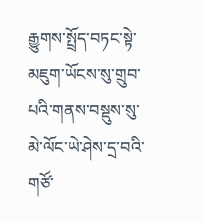རྒྱུགས་སྤྲོད་བཏང་སྟེ་མཇུག་ཡོངས་སུ་གྲུབ་པའི་གནས་བསྡུས་སུ་
མེ་ལོང་ཡེ་ཤེས་དྲ་བའི་གཙོ་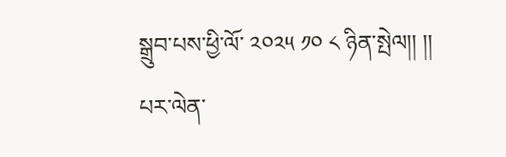སྒྲུབ་པས་ཕྱི་ལོ་ ༢༠༢༥ ༡༠ ༨ ཉིན་སྤེལ།། །།
པར་ལེན་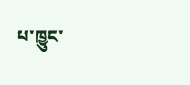པ་ཁྱུང་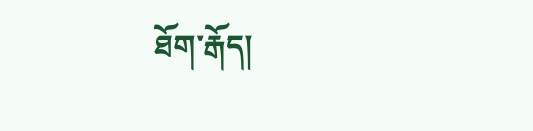ཐོག་རྒོད།